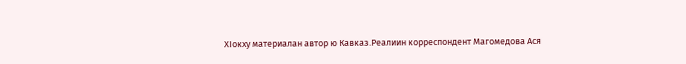ХIокху материалан автор ю Кавказ.Реалиин корреспондент Магомедова Ася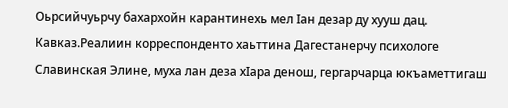Оьрсийчуьрчу бахархойн карантинехь мел Iан дезар ду хууш дац. Кавказ.Реалиин корреспонденто хаьттина Дагестанерчу психологе Славинская Элине, муха лан деза хIара денош, гергарчарца юкъаметтигаш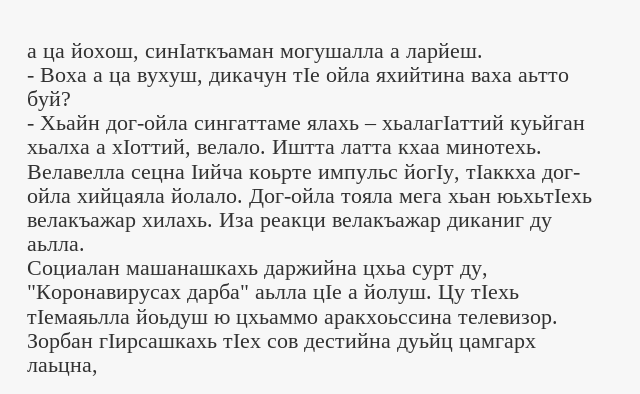а ца йохош, синIаткъаман могушалла а ларйеш.
- Воха а ца вухуш, дикачун тIе ойла яхийтина ваха аьтто буй?
- Хьайн дог-ойла сингаттаме ялахь – хьалагIаттий куьйган хьалха а хIоттий, велало. Иштта латта кхаа минотехь. Велавелла сецна Iийча коьрте импульс йогIу, тIаккха дог-ойла хийцаяла йолало. Дог-ойла тояла мега хьан юьхьтIехь велакъажар хилахь. Иза реакци велакъажар диканиг ду аьлла.
Социалан машанашкахь даржийна цхьа сурт ду, "Коронавирусах дарба" аьлла цIе а йолуш. Цу тIехь тIемаяьлла йоьдуш ю цхьаммо аракхоьссина телевизор. Зорбан гIирсашкахь тIех сов дестийна дуьйц цамгарх лаьцна,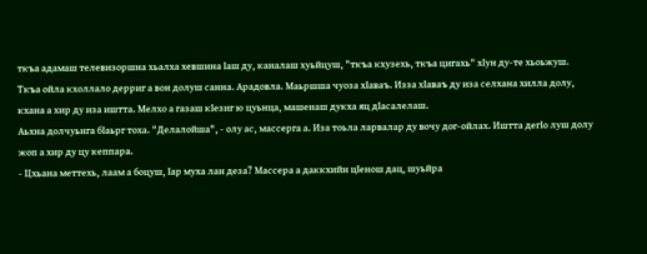ткъа адамаш телевизоршна хьалха хевшина Iаш ду, каналаш хуьйцуш, "ткъа кхузехь, ткъа цигахь" хIун ду-те хьоьжуш.
Ткъа ойла кхоллало дерриг а вон долуш санна. Арадовла. Маьршша чуоза хIаваъ. Изза хIаваъ ду иза селхана хилла долу, кхана а хир ду иза иштта. Мелхо а газаш кIезиг ю цуьнца, машенаш дукха яц дIасалелаш.
Аьхна долчуьнга бIаьрг тоха. "Делалойша", - олу ас, массерга а. Иза тоьла ларвалар ду вочу дог-ойлах. Иштта дегIо луш долу жоп а хир ду цу кеппара.
- Цхьана меттехь, лаам а боцуш, Iар муха лан деза? Массера а даккхийн цIенош дац, шуьйра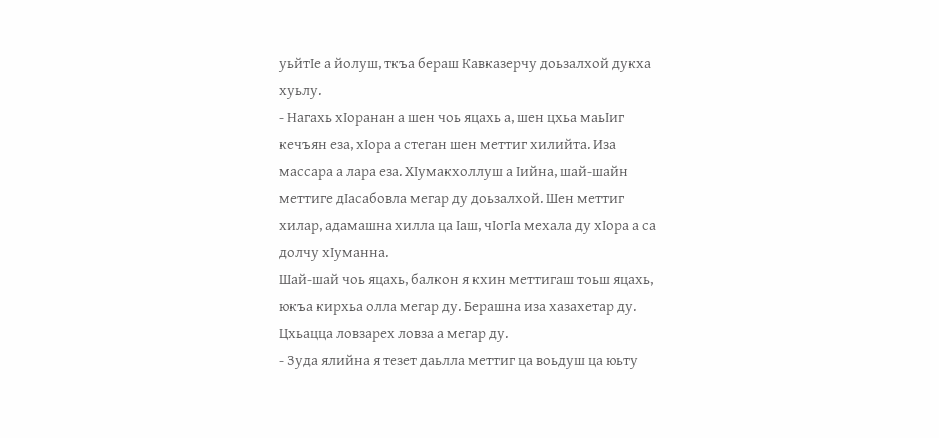уьйтIе а йолуш, ткъа бераш Кавказерчу доьзалхой дукха хуьлу.
- Нагахь хIоранан а шен чоь яцахь а, шен цхьа маьIиг кечъян еза, хIора а стеган шен меттиг хилийта. Иза массара а лара еза. ХIумакхоллуш а Iийна, шай-шайн меттиге дIасабовла мегар ду доьзалхой. Шен меттиг хилар, адамашна хилла ца Iаш, чIогIа мехала ду хIора а са долчу хIуманна.
Шай-шай чоь яцахь, балкон я кхин меттигаш тоьш яцахь, юкъа кирхьа олла мегар ду. Берашна иза хазахетар ду. Цхьацца ловзарех ловза а мегар ду.
- Зуда ялийна я тезет даьлла меттиг ца воьдуш ца юьту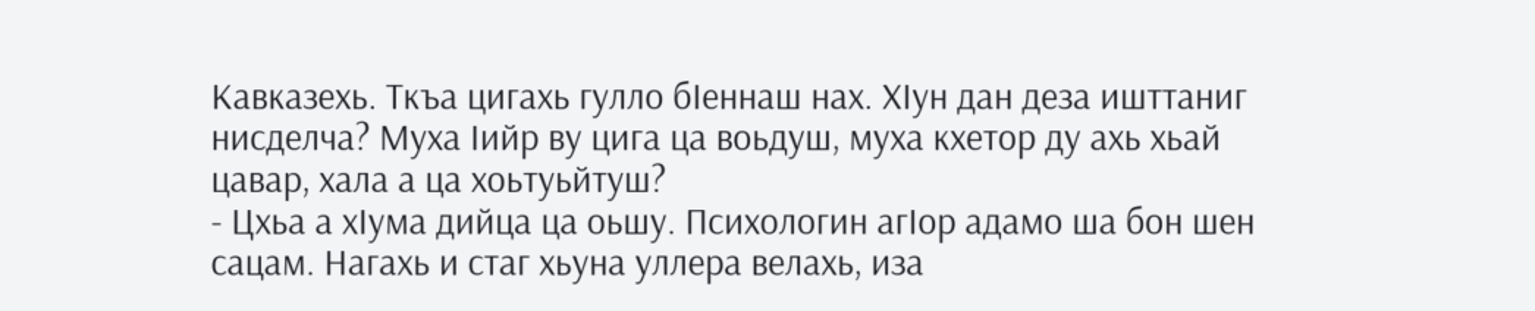Кавказехь. Ткъа цигахь гулло бIеннаш нах. ХIун дан деза ишттаниг нисделча? Муха Iийр ву цига ца воьдуш, муха кхетор ду ахь хьай цавар, хала а ца хоьтуьйтуш?
- Цхьа а хIума дийца ца оьшу. Психологин агIор адамо ша бон шен сацам. Нагахь и стаг хьуна уллера велахь, иза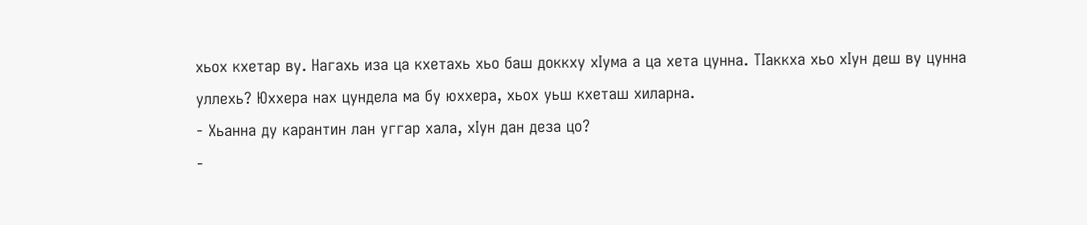хьох кхетар ву. Нагахь иза ца кхетахь хьо баш доккху хIума а ца хета цунна. ТIаккха хьо хIун деш ву цунна уллехь? Юххера нах цундела ма бу юххера, хьох уьш кхеташ хиларна.
- Хьанна ду карантин лан уггар хала, хIун дан деза цо?
-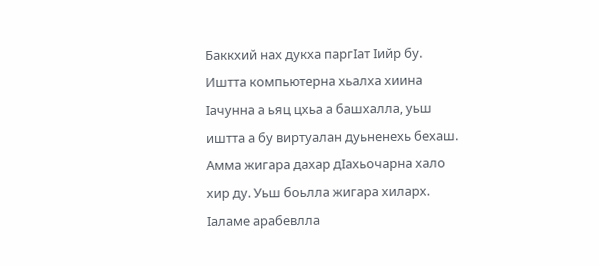Баккхий нах дукха паргIат Iийр бу. Иштта компьютерна хьалха хиина Iачунна а ьяц цхьа а башхалла, уьш иштта а бу виртуалан дуьненехь бехаш. Амма жигара дахар дIахьочарна хало хир ду. Уьш боьлла жигара хиларх.
Iаламе арабевлла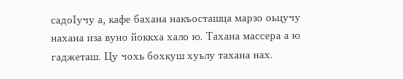садоIучу а, кафе бахана накъосташца марзо оьцучу нахана иза вуно йоккха хало ю. Тахана массера а ю гаджеташ. Цу чохь бохкуш хуьлу тахана нах.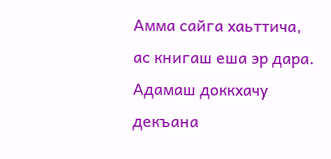Амма сайга хаьттича, ас книгаш еша эр дара. Адамаш доккхачу декъана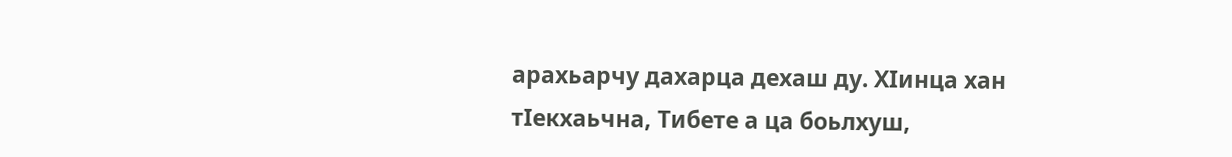арахьарчу дахарца дехаш ду. ХIинца хан тIекхаьчна, Тибете а ца боьлхуш,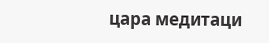цара медитаци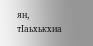ян, тIаьхькхиа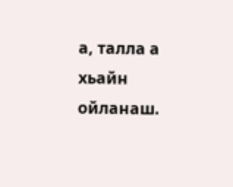а, талла а хьайн ойланаш.